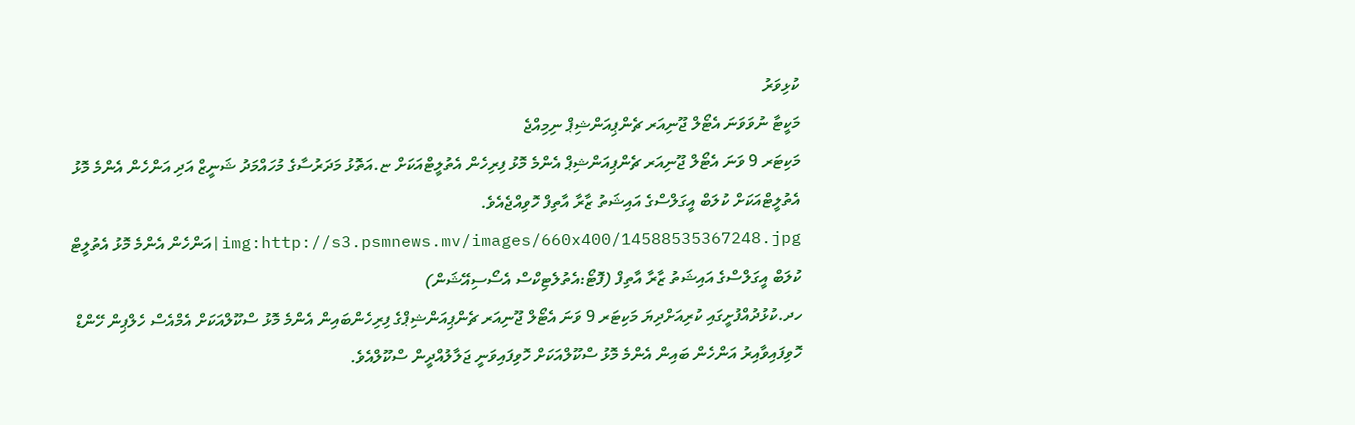ކުޅިވަރު
މަކީޓާ ނުވަވަނަ އެޓޯލް ޖޫނިއަރ ޗެންޕިއަންޝިޕް ނިމިއްޖެ
މަކިޓަރ 9 ވަނަ އެޓޯލް ޖޫނިއަރ ޗެންޕިއަންޝިޕް އެންމެ މޮޅު ފިރިހެން އެތުލީޓްއަކަށް ޏ.އަތޮޅު މަދަރުސާގެ މުހައްމަދު ޝަނީޒް އަދި އަންހެން އެންމެ މޮޅު އެތުލީޓްއަކަށް ކުލަބް އީގަލްސްގެ އައިޝަތު ޒާރާ އާތިފް ހޮވިއްޖެއެވެ.
img:http://s3.psmnews.mv/images/660x400/14588535367248.jpg|އަންހެން އެންމެ މޮޅު އެތުލީޓް ކުލަބް އީގަލްސްގެ އައިޝަތު ޒާރާ އާތިފް (ފޮޓޯ:އެތުލެޓިކްސް އެސޯސިއޭޝަން)
ހދ.ކުޅުދުއްފުށީގައި ކުރިއަށްދިޔަ މަކިޓަރ 9 ވަނަ އެޓޯލް ޖޫނިއަރ ޗެންޕިއަންޝިޕްގެ ފިރިހެންބައިން އެންމެ މޮޅު ސްކޫލްއަކަށް އެމްއެސް ހެލްޕިން ހޭންޑް ހޮވިފައިވާއިރު އަންހެން ބައިން އެންމެ މޮޅު ސްކޫލްއަކަށް ހޮވިފައިވަނީ ޖަލާލުއްދީން ސްކޫލްއެވެ.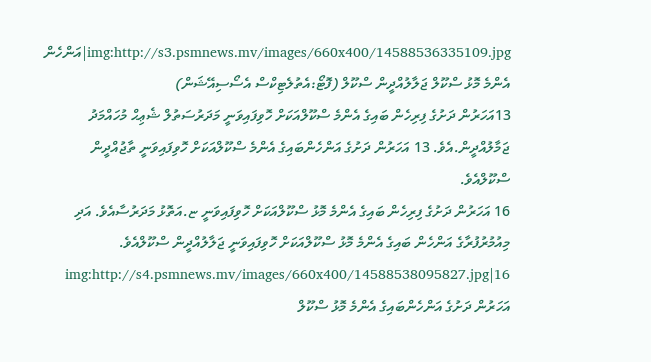img:http://s3.psmnews.mv/images/660x400/14588536335109.jpg|އަންހެން އެންމެ މޮޅު ސްކޫލް ޖަލާލުއްދީން ސްކޫލް (ފޮޓޯ:އެތުލެޓިކްސް އެސޯސިއޭޝަން)
13އަހަރުން ދަށުގެ ފިރިހެން ބައިގެ އެންމެ ސްކޫލްއަކަށް ހޮވިފައިވަނީ މަދަރުސަތުލް ޝެޢިޙް މުހައްމަދު ޖަމާލުއްދީން.އެވެ. 13 އަހަރުން ދަށުގެ އަންހެންބައިގެ އެންމެ ސްކޫލްއަކަށް ހޮވިފައިވަނީ ތާޖުއްދީން ސްކޫލްއެވެ.
16 އަހަރުން ދަށުގެ ފިރިހެން ބައިގެ އެންމެ މޮޅު ސްކޫލްއަކަށް ހޮވިފައިވަނީ ޏ.އަތޮޅު މަދަރުސާއެވެ. އަދި މިއުމުރުފުރާގެ އަންހެން ބައިގެ އެންމެ މޮޅު ސްކޫލްއަކަށް ހޮވިފައިވަނީ ޖަލާލުއްދީން ސްކޫލްއެވެ.
img:http://s4.psmnews.mv/images/660x400/14588538095827.jpg|16 އަހަރުން ދަށުގެ އަންހެންބައިގެ އެންމެ މޮޅު ސްކޫލް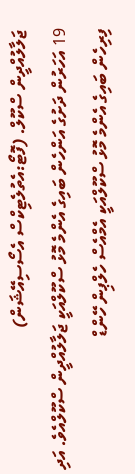ޖަލާލުއްދީން ސްކޫލް. (ފޮޓޯ:އެތުލެޓިކްސް އެސޯސިއޭޝަން)
19 އަހަރުން ދަށުގެ އަންހެން ބައިގެ އެންމެ މޮޅު ސްކޫލްއަކީ ޖަލާލުއްދީން ސްކޫލްއެވެ. އަދި ފިރިހެން ބައިގެ އެންމެ މޮޅު ސްކޫލްއަކީ އެމްއެސް ހެލްޕިން ހޭންޑް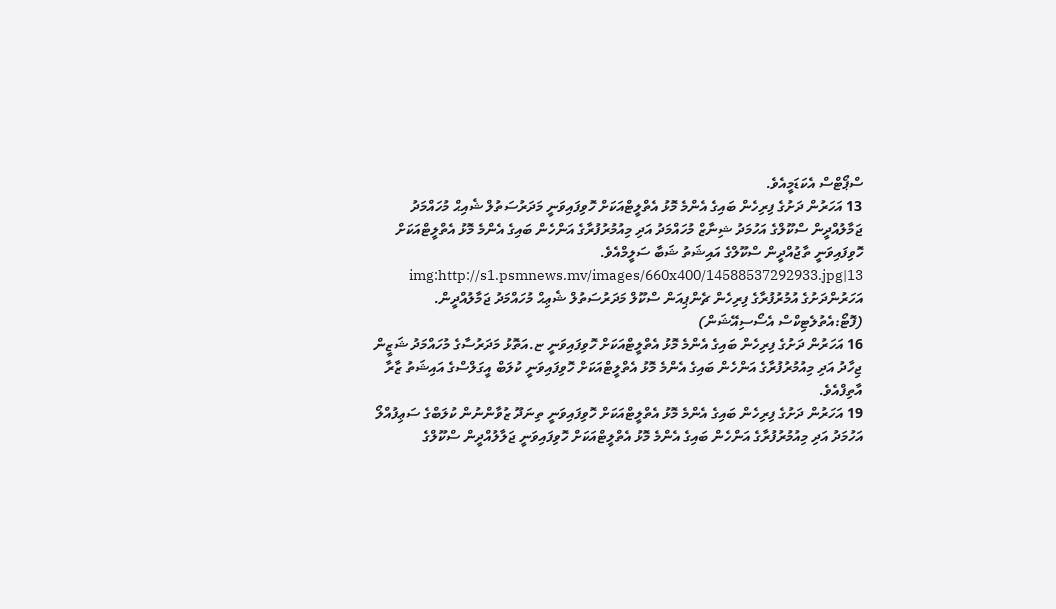ސްޕޯޓްސް އެކަޑަމީއެވެ.
13 އަހަރުން ދަށުގެ ފިރިހެން ބައިގެ އެންމެ މޮޅު އެތްލީޓްއަކަށް ހޮވިފައިވަނީ މަދަރުސަތުލް ޝެއިޙް މުހައްމަދު ޖަމާލުއްދީން ސްކޫލްގެ އަހުމަދު ޝިނާޒް މުހައްމަދު އަދި މިއުމުރުފުރާގެ އަންހެން ބައިގެ އެންމެ މޮޅު އެތްލީޓްއަކަށް ހޮވިފައިވަނީ ތާޖުއްދީން ސްކޫލްގެ އައިޝަތު ޝަބާ ސަލީމްއެވެ.
img:http://s1.psmnews.mv/images/660x400/14588537292933.jpg|13 އަހަރުންދަށުގެ އުމުރުފުރާގެ ފިރިހެން ޗެންޕިއަން ސްކޫލް މަދަރުސަތުލް ޝެޢިޙް މުހައްމަދު ޖަމާލުއްދީން. (ފޮޓޯ:އެތުލެޓިކްސް އެސޯސިއޭޝަން)
16 އަހަރުން ދަށުގެ ފިރިހެން ބައިގެ އެންމެ މޮޅު އެތްލީޓްއަކަށް ހޮވިފައިވަނީ ޏ.އަތޮޅު މަދަރުސާގެ މުހައްމަދު ޝަޒީން ޖިހާދު އަދި މިއުމުރުފުރާގެ އަންހެން ބައިގެ އެންމެ މޮޅު އެތްލީޓްއަކަށް ހޮވިފައިވަނީ ކުލަބް އީގަލްސްގެ އައިޝަތު ޒާރާ އާތިފްއެވެ.
19 އަހަރުން ދަށުގެ ފިރިހެން ބައިގެ އެންމެ މޮޅު އެތްލީޓްއަކަށް ހޮވިފައިވަނީ ތިނަދޫ ޒުވާންނުން ކުލަބްގެ ސަޢިފުއްލޯ އަހުމަދު އަދި މިއުމުރުފުރާގެ އަންހެން ބައިގެ އެންމެ މޮޅު އެތްލީޓްއަކަށް ހޮވިފައިވަނީ ޖަލާލުއްދީން ސްކޫލްގެ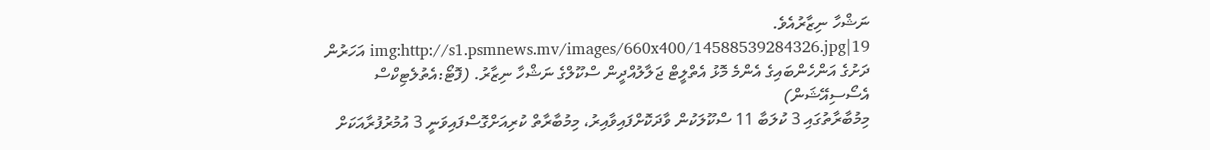ނަޝްހާ ނިޒާރުއެވެ.
img:http://s1.psmnews.mv/images/660x400/14588539284326.jpg|19 އަހަރުން ދަށުގެ އަންހެންބައިގެ އެންމެ މޮޅު އެތްލީޓް ޖަލާލުއްދީން ސްކޫލްގެ ނަޝްހާ ނިޒާރު. (ފޮޓޯ:އެތުލެޓިކްސް އެސޯސިއޭޝަން)
މިމުބާރާތުގައި 3 ކުލަބާ 11 ސްކޫލަކުން ވާދަކޮށްފައިވާއިރު، މިމުބާރާތް ކުރިއަށްގޮސްފައިވަނީ 3 އުމުރުފުރާއަކަށް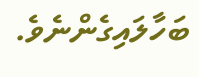ބަހާލައިގެންނެވެ.